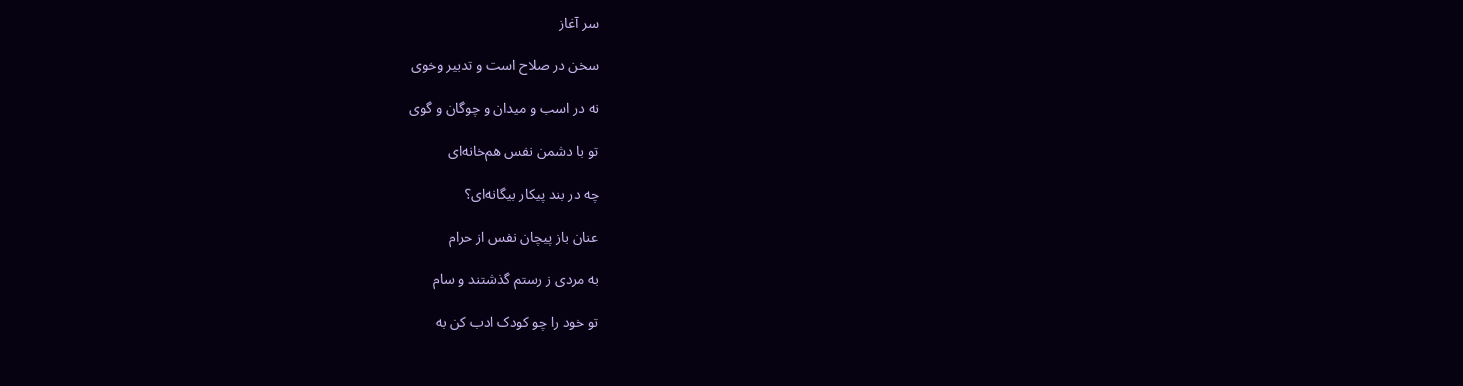سر آغاز

سخن در صلاح است و تدبیر وخوی

نه در اسب و میدان و چوگان و گوی

تو با دشمن نفس هم‌خانه‌ای

چه در بند پیکار بیگانه‌ای؟

عنان باز پیچان نفس از حرام

به مردی ز رستم گذشتند و سام

تو خود را چو کودک ادب کن به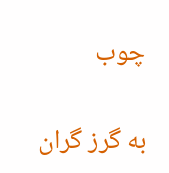چوب

به گرز گران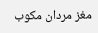مغز مردان مکوب